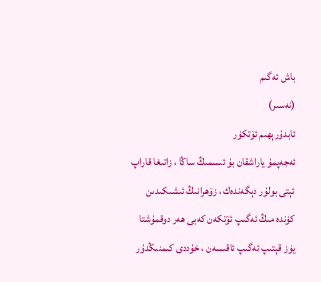باش ئەگىم
(نەسىر)
ئابدۇرېھىم ئۆتكۈر
ئەجەپمۇ ياراشقان بۇ ئىسمىڭ ساڭا ، زاتىغا قاراپ ئېتى بولۇر دېگەندەك ، زۆھرانىڭ ئىشىكىدىن كۈندە مىڭ ئەگىپ ئۆتكەن كەبى ھەر دوقمۇشتا يۈز قېتىپ ئەگىپ ئاقىسەن ، خۇددى كىمنىڭدۇر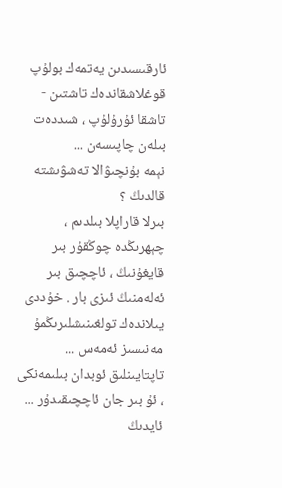ئارقىسىدىن يەتمەك بولۇپ قوغلاشقاندەك تاشتىن - تاشقا ئۇرۇلۇپ ، شىددەت بىلەن چاپىسەن ...
نېمە بۇنچىۋالا تەشۋىشتە قالدىڭ ؟
بىرلا قاراپلا بىلدىم ، چېھرىڭدە چوڭقۇر بىر قايغۇنىڭ ، ئاچچىق بىر ئەلەمنىڭ ئىزى بار . خۇددى يىلاندەك تولغىنىشلىرىڭمۇ مەنىسىز ئەمەس ... تاپتايىنلىق ئوبدان بىلىمەنكى ، ئۇ بىر جان ئاچچىقىدۇر ...
ئايدىڭ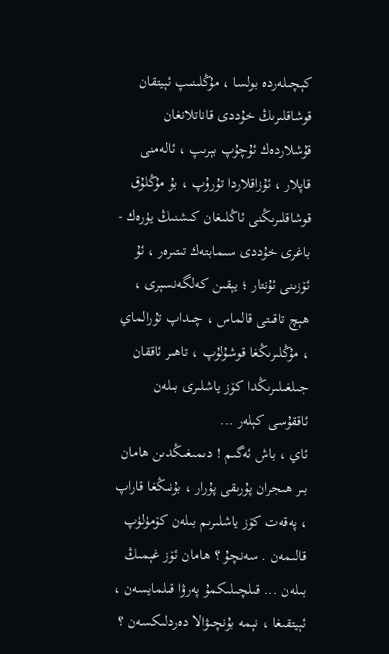كېچىلەردە بولسا ، مۇڭلىنىپ ئېيتقان قوشاقلىرىڭ خۇددى قاناتلانغان قۇشلاردەك ئۇچۇپ بېرىپ ، ئالەمنى قاپلار ، ئۇزاقلاردا تۇرۇپ ، بۇ مۇڭلۇق قوشاقلىرىڭنى ئاڭلىغان كىشنىڭ يۈرەك - باغرى خۇددى سىمابتەك تىتىرەر ، ئۇ ئۆزىنى ئۇنتار ؛ يېقىن كەلگەنسېرى ، ھېچ تاقىتى قالماس ، چىداپ تۇرالماي ، مۇڭلىرىڭغا قوشۇلۇپ ، تاھىر ئاققان جىلغىلىرىڭدا كۆز ياشلىرى بىلەن ئاققۇسى كېلەر ...
ئاي ، باش ئەگىم ! دىمىغىڭدىن ھامان بىر ھىجران پۇرىقى پۇرار ، بۇنىڭغا قاراپ ، پەقەت كۆز ياشلىرىم بىلەن كۆمۈلۈپ قالىمەن . سەنچۇ ؟ ھامان ئۆز غېمىڭ بىلەن ... قىلچىلىكمۇ پەرۋا قىلمايسەن ، ئېيتقىغا ، نېمە بۇنچىۋالا دەردلىكسەن ؟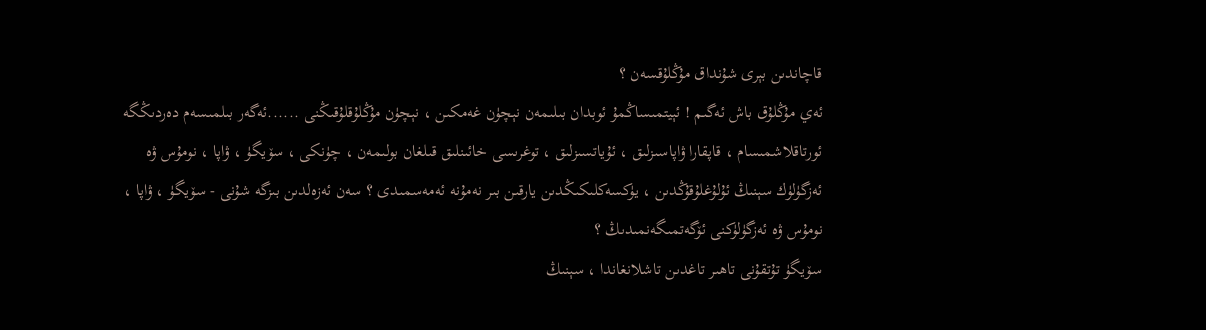قاچاندىن بېرى شۇنداق مۇڭلۇقسەن ؟
ئەي مۇڭلۇق باش ئەگىم ! ئېيتمىساڭمۇ ئوبدان بىلىمەن نېچۈن غەمكىن ، نېچۈن مۇڭلۇقلۇقىڭنى ......ئەگەر بىلمىسەم دەردىڭگە ئورتاقلاشمىسام ، قاپقارا ۋاپاسىزلىق ، ئۇياتسىزلىق ، توغرىسى خائىنلىق قىلغان بولىمەن ، چۈنكى ، سۆيگۈ ، ۋاپا ، نومۇس ۋە ئەزگۈلۈك سېنىڭ ئۇلۇغلۇقۇڭدىن ، يۈكسەكلىكىڭدىن يارقىن بىر نەمۇنە ئەمەسمىدى ؟ سەن ئەزەلدىن بىزگە شۇنى - سۆيگۈ ، ۋاپا ، نومۇس ۋە ئەزگۈلۈكنى ئۆگەتمىگەنمىدىڭ ؟
سۆيگۈ تۇتقۇنى تاھىر تاغدىن تاشلانغاندا ، سېنىڭ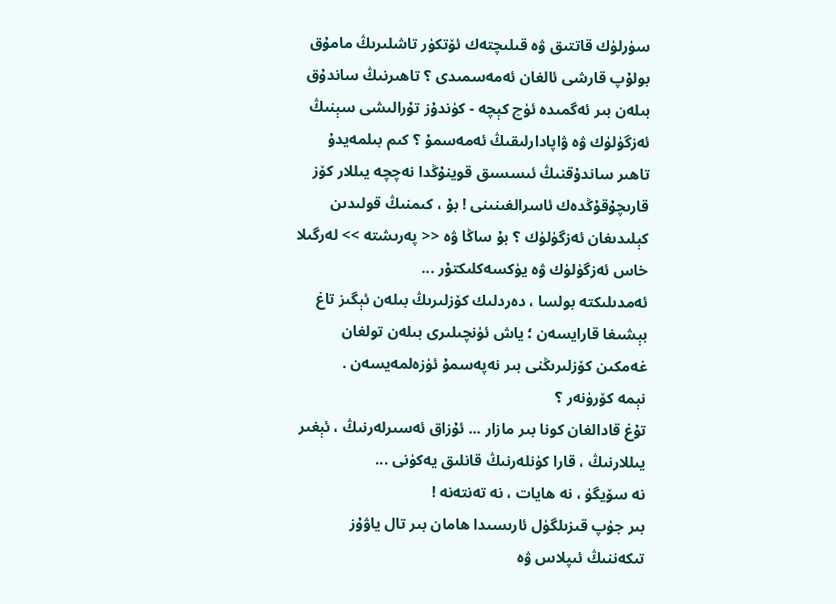سۈرلۈك قاتتىق ۋە قىلىچتەك ئۆتكۈر تاشلىرىڭ مامۇق بولۇپ قارشى ئالغان ئەمەسمىدى ؟ تاھىرنىڭ ساندۇق بىلەن بىر ئەگمىدە ئۈچ كېچە - كۈندۇز تۇرالىشى سېنىڭ ئەزگۈلۈك ۋە ۋاپادارلىقىڭ ئەمەسمۇ ؟ كىم بىلمەيدۇ تاھىر ساندۇقنىڭ ئىسسىق قوينۇڭدا نەچچە يىللار كۆز قارىچۇقۇڭدەك ئاسرالغىنىنى ! بۇ ، كىمنىڭ قولىدىن كېلىدىغان ئەزگۈلۈك ؟ بۇ ساڭا ۋە << پەرىشتە >> لەرگىلا خاس ئەزگۈلۈك ۋە يۈكسەكلىكتۇر ...
ئەمدىلىكتە بولسا ، دەردلىك كۆزلىرىڭ بىلەن ئېگىز تاغ بېشىغا قارايسەن ؛ ياش ئۈنچىلىرى بىلەن تولغان غەمكىن كۆزلىرىڭنى بىر نەپەسمۇ ئۈزەلمەيسەن .
نېمە كۆرۈنەر ؟
تۇغ قادالغان كونا بىر مازار ... ئۇزاق ئەسىرلەرنىڭ ، ئېغىر يىللارنىڭ ، قارا كۈنلەرنىڭ قانلىق يەكۈنى ...
نە سۆيگۈ ، نە ھايات ، نە تەنتەنە !
بىر جۈپ قىزىلگۈل ئارىسىدا ھامان بىر تال ياۋۇز تىكەننىڭ ئىپلاس ۋە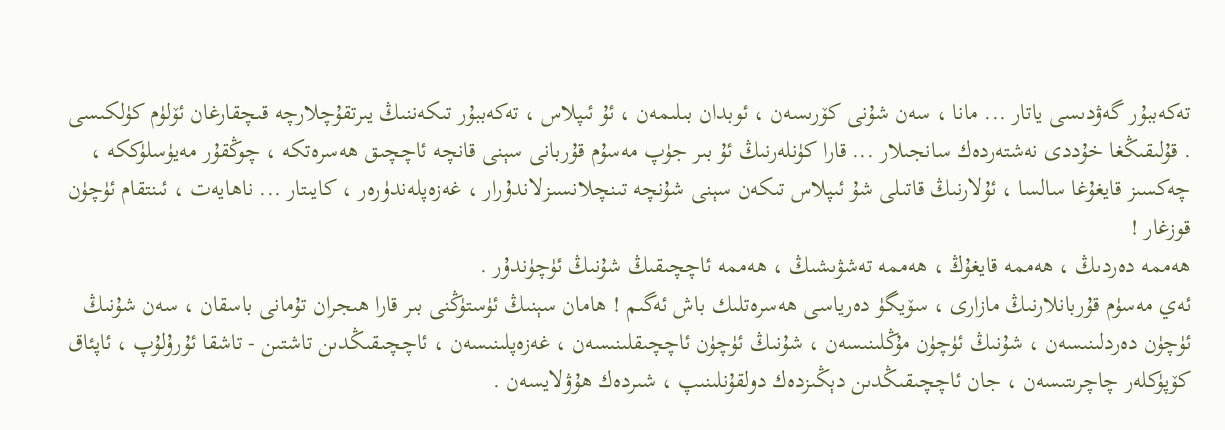تەكەببۇر گەۋدىسى ياتار ... مانا ، سەن شۇنى كۆرىسەن ، ئوبدان بىلىمەن ، ئۇ ئىپلاس ، تەكەببۇر تىكەننىڭ يىرتقۇچلارچە قىچقارغان ئۆلۈم كۈلكىسى . قۇلىقىڭغا خۇددى نەشتەردەك سانجىلار ... قارا كۈنلەرنىڭ ئۇ بىر جۈپ مەسۇم قۇربانى سېنى قانچە ئاچچىق ھەسرەتكە ، چوڭقۇر مەيۈسلۈككە ، چەكسىز قايغۇغا سالسا ، ئۇلارنىڭ قاتىلى شۇ ئىپلاس تىكەن سېنى شۇنچە تىنچلانسىزلاندۇرار ، غەزەپلەندۈرەر ، كايىتار ... ناھايەت ، ئىنتقام ئۈچۈن قوزغار !
ھەممە دەردىڭ ، ھەممە قايغۇڭ ، ھەممە تەشۋىشىڭ ، ھەممە ئاچچىقىڭ شۇنىڭ ئۈچۈندۇر .
ئەي مەسۈم قۇربانلارنىڭ مازارى ، سۆيگۈ دەرياسى ھەسرەتلىك باش ئەگىم ! ھامان سېنىڭ ئۈستۈڭنى بىر قارا ھىجران تۇمانى باسقان ، سەن شۇنىڭ ئۈچۈن دەردلىنىسەن ، شۇنىڭ ئۈچۈن مۇڭلىنىسەن ، شۇنىڭ ئۈچۈن ئاچچىقلىنىسەن ، غەزەپلىنىسەن ، ئاچچىقىڭدىن تاشتىن - تاشقا ئۇرۇلۇپ ، ئاپئاق كۆپۈكلەر چاچرىتىسەن ، جان ئاچچىقىڭدىن دېڭىزدەك دولقۇنلىنىپ ، شىردەك ھۇۋلايسەن .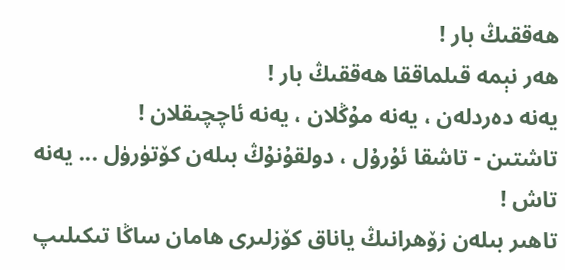ھەققىڭ بار !
ھەر نېمە قىلماققا ھەققىڭ بار !
يەنە دەردلەن ، يەنە مۇڭلان ، يەنە ئاچچىقلان !
تاشتىن - تاشقا ئۇرۇل ، دولقۇنۇڭ بىلەن كۆتۈرۈل ... يەنە تاش !
تاھىر بىلەن زۆھرانىڭ ياناق كۆزلىرى ھامان ساڭا تىكىلىپ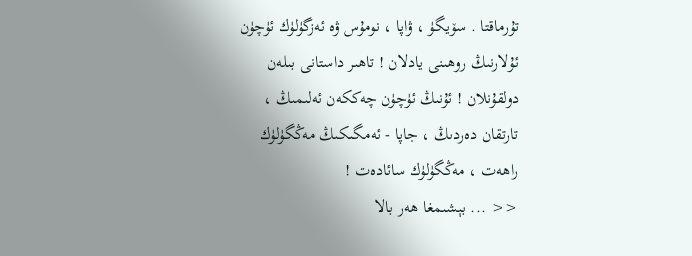تۇرماقتا . سۆيگۈ ، ۋاپا ، نومۇس ۋە ئەزگۈلۈك ئۈچۈن ئۇلارنىڭ روھىنى يادلان ! تاھىر داستانى بىلەن دولقۇنلان ! ئۇنىڭ ئۈچۈن چەككەن ئەلىمىڭ ، تارتقان دەردىڭ ، جاپا - ئەمگىكىڭ مەڭگۈلۈك راھەت ، مەڭگۈلۈك سائادەت !
<< ... بېشىمغا ھەر بالا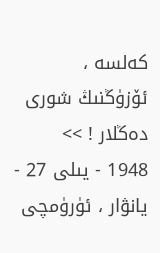كەلسە ،
ئۆزۈڭنىڭ شورى دەڭلار ! >>
1948 - يىلى 27 - يانۋار ، ئۈرۈمچى